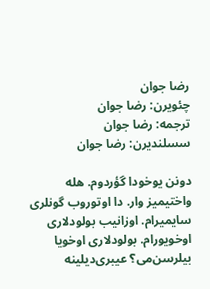رضا جوان
چئویرن: رضا جوان
ترجمه: رضا جوان
سسلندیرن: رضا جوان

دونن یوخودا گؤردوم. هله واختیمیز وار. دا اوتوروب گونلری سایمیرام. اوزانیب بولودلاری اوخویورام. بولودلاری اوخویا بیلرسن‌می؟ عیبری‌دیلینه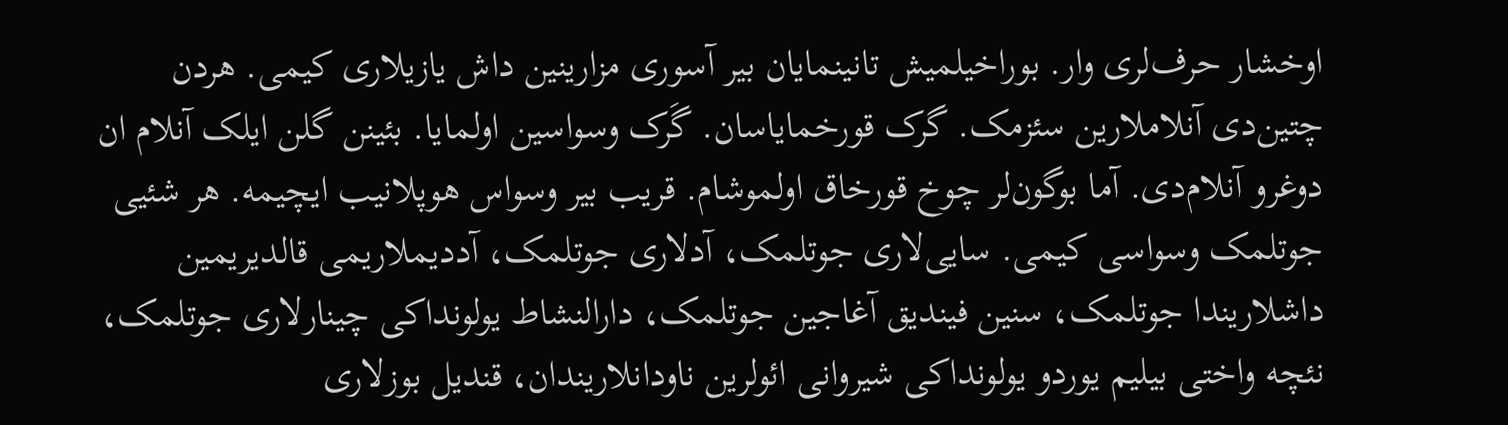اوخشار حرف‌لری وار. بوراخیلمیش تانینمایان بیر آسوری مزارینین داش یازیلاری کیمی. هردن چتین‌دی آنلاملارین سئزمک. گرک قورخمایاسان. گَرک وسواسین اولمایا. بئینن گلن ایلک آنلام ان دوغرو آنلام‌دی. آما بوگون‌لر چوخ قورخاق اولموشام. قریب بیر وسواس هوپلانیب ایچیمه. هر شئیی جوتلمک وسواسی کیمی. سایی‌لاری جوتلمک، آدلاری جوتلمک، آددیملاریمی قالدیریمین داشلاریندا جوتلمک، سنین فیندیق آغاجین جوتلمک، دارالنشاط یولونداکی چینارلاری جوتلمک، نئچه واختی بیلیم یوردو یولونداکی شیروانی ائولرین ناودانلاریندان، قندیل بوزلاری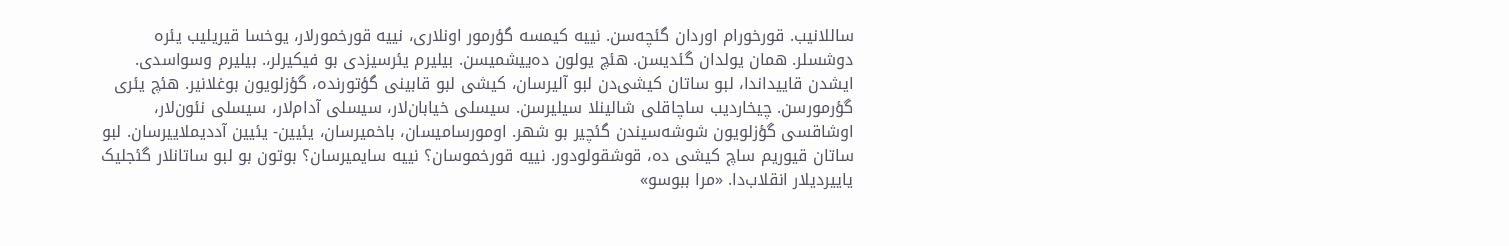ساللانیب. قورخورام اوردان گئچه‌سن. نییه کیمسه گؤرمور اونلاری، نییه قورخمورلار، یوخسا قیریلیب یئره دوشسلر. همان یولدان گئدیسن. هئچ یولون ده‌ییشمیسن. بیلیرم یئرسیزدی بو فیکیرلر،. بیلیرم وسواسدی. ایشدن قاییداندا، لبو ساتان کیشی‌دن لبو آلیرسان، کیشی لبو قابینی گؤتورنده، گؤزلویون بوغلانیر. هئچ یئری گؤرمورسن. چیخاردیب ساچاقلی شالینلا ‌سیلیرسن. سیسلی خیابان‌لار،‌ سیسلی آدام‌لار، ‌سیسلی نئون‌لار، اوشاقسی گؤزلویون شوشه‌سیندن گئچیر بو شهر. اومورسامیسان، باخمیرسان، یئیین- یئیین آددیملاییرسان. لبو ساتان قیوریم ساچ کیشی‌ ده، قوشقولودور. نییه قورخموسان؟ نییه سایمیرسان؟ بوتون بو لبو ساتانلار گئجلیک یاییردیلار انقلاب‌دا. «مرا ببوسو»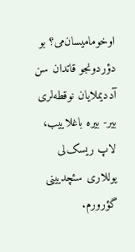اوخومامیسان‌می؟ بو دؤردونجو قاتدان سن آددیملایان نوقطه‌لری بیر- بیره باغلاییب، لاپ ریسک‌لی یوللاری سئچدیینی گؤرورم.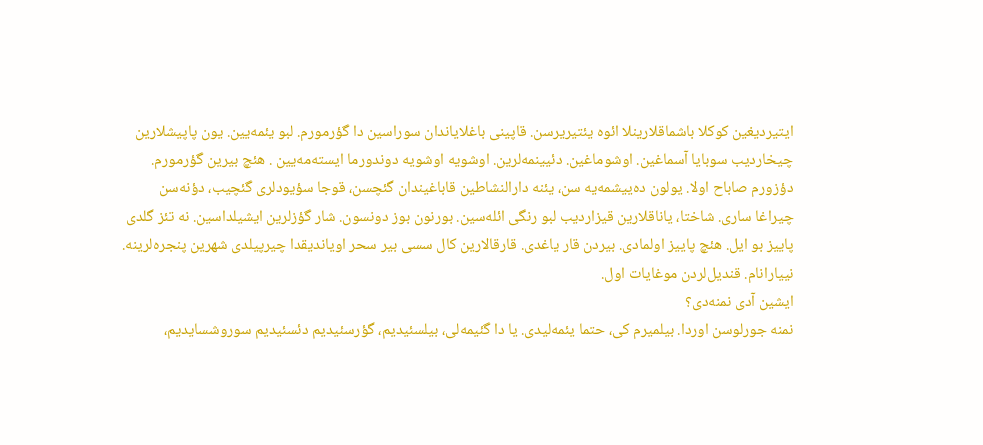ایتیردیغین کوکلا باشماقلارینلا ائوه یئتیریرسن. قاپینی باغلایاندان‌ سوراسین دا گؤرمورم. لبو یئمه‌یین. یون پاپیشلارین چیخاردیب سوبایا آسماغین. اوشوماغین. دئیینمه‌لرین. اوشویه اوشویه دوندورما ایسته‌مه‌یین . هئچ بیرین گؤرمورم. دؤزورم صاباح اولا. یولون ده‌ییشمه‌یه سن، یئنه دارالنشاطین قاباغیندان گئچسن، قوجا سؤیودلری گئچیب، دؤنه‌سن چیراغا ساری. شاختا، یاناقلارین قیزاردیب لبو رنگی ائله‌سین. بورنون بوز دونسون. شار گؤزلرین ایشیلداسین. نه تئز گلدی پاییز بو ایل. هئچ پاییز اولمادی. بیردن قار یاغدی. قارقالارین کال سسی بیر سحر اویاندیقدا چیرپیلدی شهرین پنجره‌لرینه. نییارانام. قندیل‌لردن موغایات اول.
ایشین آدی نمنه‌دی؟
نمنه جورلوسن اوردا. بیلمیرم کی، حتما یئمه‌لیدی. یا دا گئیمه‌لی، بیلسئیدیم، گؤرسئیدیم دئسئیدیم سوروشسایدیم،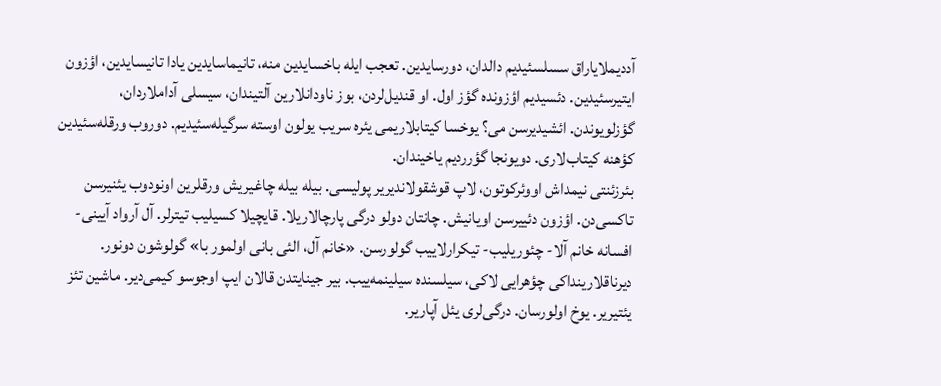آددیملایاراق سسلسئیدیم دالدان، دورسایدین. تعجب ایله باخسایدین منه، تانیماسایدین یادا تانیسایدین، اؤزون ایتیرسئیدین. دئسیدیم اؤزونده گؤز اول. او قندیل‌لردن، بوز ناودانلارین آلتیندان، ‌سیسلی آداملاردان، گؤزلویوندن. ائشیدیرسن می؟ یوخسا کیتابلاریمی یئره سریب یولون اوسته سرگیله‌سئیدیم. دوروب ورقله‌سئیدین کؤهنه کیتاب‌لاری. دویونجا گؤرردیم یاخیندان.
بئرزئنتی نیمداش اووئرکوتون، لاپ قوشقولاندیریر پولیسی. بیله بیله چاغیریش ورقلرین اونودوب یئنیر‌سن تاکسی‌دن. اؤزون دئییرسن اویانیش. چانتان دولو درگی پارچالاریلا. قایچیلا کسیلیب تیترلر. آل آرواد آیینی- افسانه خانم آلا- چئوریلیب- تیکرارلاییب گولورسن. «خانم آل، الئی بانی اولمور با» گولوشون دونور. دیرناقلارینداکی چؤهرایی لاکی،‌ سیلسنده ‌سیلینمه‌ییب. بیر جینایتدن قالان ایپ اوجوسو کیمی‌دیر. ماشین تئز یئتیریر. یوخ اولورسان. درگی‌لری یئل آپاریر.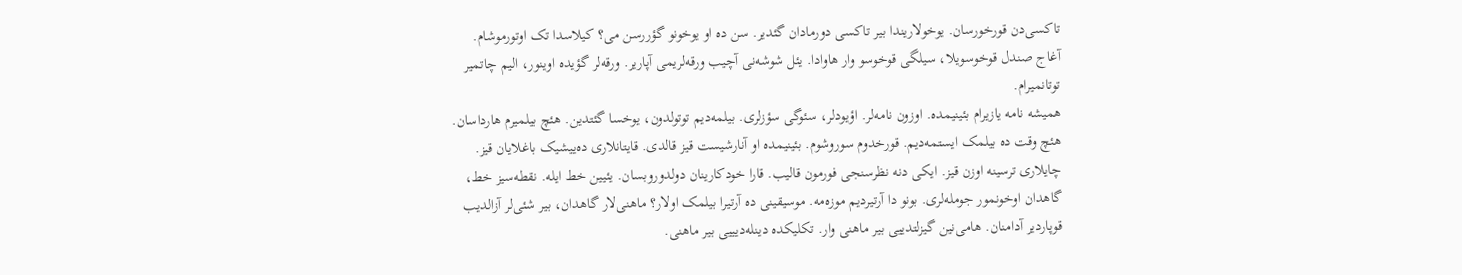تاکسی‌دن قورخورسان. یوخولاریندا بیر تاکسی دورمادان گئدیر. سن ده او یوخونو گؤررسن می؟ کیلاسدا تک اوتورموشام. آغاج صندل قوخوسویلا، ‌سیلگی قوخوسو وار هاوادا. یئل شوشه‌نی آچیب ورقه‌لریمی آپاریر. ورقه‌لر گؤیده اوینور، الیم چاتمیر توتانمیرام.
همیشه نامه یازیرام بئینیمده. اوزون نامه‌لر. اؤیودلر، سئوگی سؤزلری. بیلمه‌دیم توتولدون، یوخسا گئتدین. هئچ بیلمیرم هارداسان. هئچ وقت‌ ده بیلمک ایستمه‌دیم. قورخدوم سوروشوم. بئینیمده او آنارشیست قیز قالدی. قایتانلاری ده‌ییشیک باغلایان قیز. چایلاری ترسینه اوزن قیز. ایکی دنه نظرسنجی فورمون قالیب. قارا خودکارینان دولدوروبسان. یئیین خط ایله. نقطه‌سیز خط، گاهدان اوخونمور جومله‌لری. بونو دا آرتیردیم موزه‌مه. موسیقینی ده آرتیرا بیلمک اولار؟ ماهنی‌لار گاهدان، بیر شئی‌لر آزالدیب قوپاردیر آدامنان. هامی‌نین گیزلتدییی بیر ماهنی وار. تکلیکده‌ دینله‌دیییی بیر ماهنی.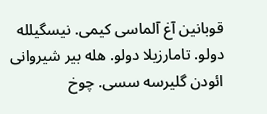قوبانین آغ آلماسی کیمی. نیسگیلله دولو. تامارزیلا دولو. هله بیر شیروانی ائودن گلیرسه سسی. چوخ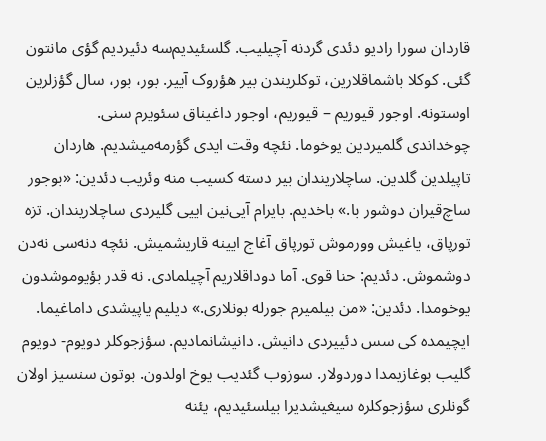قاردان سورا رادیو دئدی گردنه آچیلیب. گلسئیدیم‌سه دئیردیم گؤی مانتون گئی. کوکلا باشماقلارین، توکلریندن بیر هؤروک آییر. بور، بور، سال گؤزلرین اوستونه. اوجور قیوریم – قیوریم، اوجور داغیناق سئویرم سنی.
چوخداندی گلمیردین یوخوما. نئچه وقت ایدی گؤرمه‌میشدیم. هاردان تاپیلدین گلدین. ساچلاریندان بیر دسته کسیب منه وئریب دئدین: «بوجور ساچ‌قیران دوشور با.» باخدیم. بایرام آیی‌نین اییی گلیردی ساچلاریندان. تزه تورپاق، یاغیش وورموش تورپاق آغاج ایینه قاریشمیش. نئچه دنه‌سی نه‌دن دوشموش. دئدیم: حنا قوی. آما دوداقلاریم آچیلمادی. نه قدر بؤیوموشدون یوخومدا. دئدین: «من بیلمیرم جورله بونلاری.» دیلیم یاپیشدی داماغیما. ایچیمده کی سس دئییردی دانیش. دانیشانمادیم. سؤزجوکلر دویوم- دویوم گلیب بوغازیمدا دوردولار. سوزوب گئدیب یوخ اولدون. بوتون سنسیز اولان گونلری سؤزجوکلره‌ سیغیشدیرا بیلسئیدیم، یئنه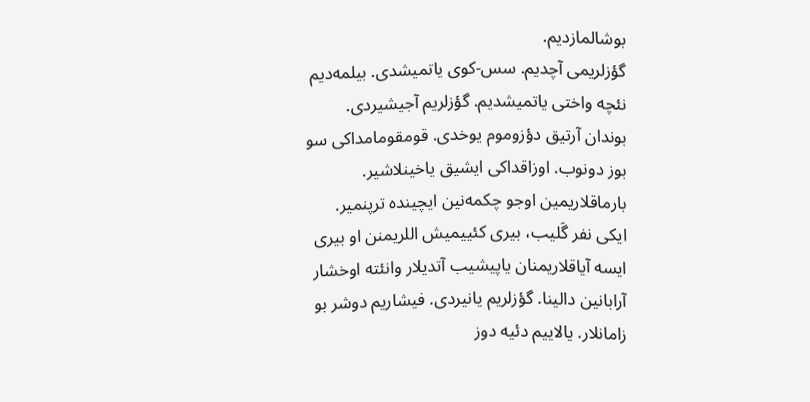بوشالمازدیم.
گؤزلریمی آچدیم. سس-کوی یاتمیشدی. بیلمه‌دیم نئچه واختی یاتمیشدیم. گؤزلریم آجیشیردی.
بوندان آرتیق دؤزوموم یوخدی. قومقومامداکی سو بوز دونوب. اوزاقداکی ایشیق یاخینلاشیر.
بارماقلاریمین اوجو چکمه‌نین ایچینده ترپنمیر. ایکی نفر گَلیب، بیری کئییمیش اللریمنن او بیری ایسه آیاقلاریمنان یاپیشیب آتدیلار وانئته اوخشار آرابانین دالینا. گؤزلریم یانیردی. فیشاریم دوشر بو زامانلار. یالاییم دئیه دوز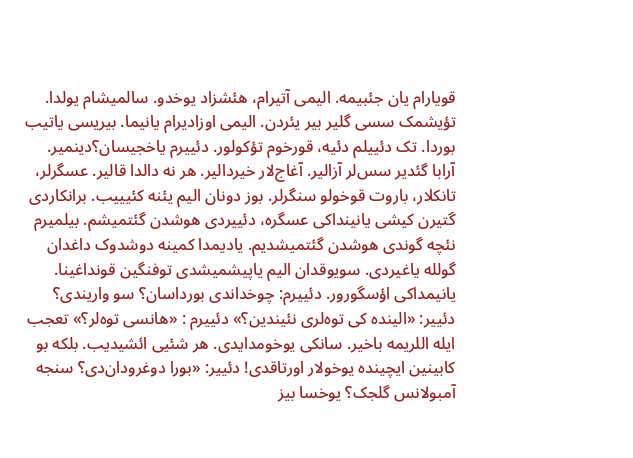قویارام یان جئبیمه. الیمی آتیرام، هئشزاد یوخدو. سالمیشام یولدا. تؤیشمک سسی گلیر بیر یئردن. الیمی اوزادیرام یانیما. بیریسی یاتیب بوردا. تک دئییلم دئیه، قورخوم تؤکولور. دئییرم یاخجیسان؟‌دینمیر. آرابا گئدیر سس‌لر آزالیر. آغاج‌لار خیردالیر. هر نه دالدا قالیر. عسگرلر، تانکلار، باروت قوخولو سنگرلر. بوز دونان الیم یئنه کئیییب. برانکاردی گتیرن کیشی یانینداکی عسگره، دئییردی هوشدن گئتمیشم. بیلمیرم نئچه گوندی هوشدن گئتمیشدیم. یادیمدا کمینه دوشدوک داغدان گولله یاغیردی. سویوقدان الیم یاپیشمیشدی توفنگین قونداغینا. یانیمداکی اؤسگورور. دئییرم: چوخداندی بورداسان؟ سو واریندی؟ دئییر: «الینده کی توه‌لری نئیندین؟» دئییرم : «هانسی توه‌لر؟» تعجب ایله اللریمه باخیر. سانکی یوخومدایدی. هر شئیی ائشیدیب. بلکه بو کابینین ایچینده یوخولار اورتاقدی! دئییر: «بورا دوغرودان‌دی؟ سنجه آمبولانس گلجک؟ یوخسا بیز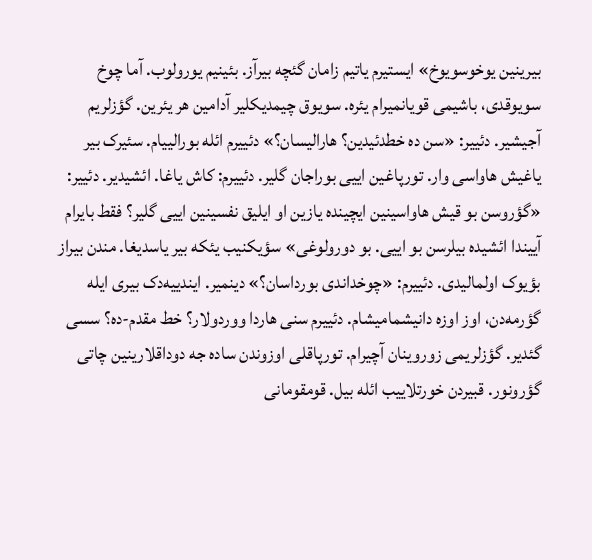بیرینین یوخوسویوخ» ایستیرم یاتیم زامان گئچه بیرآز. بئینیم یورولوب. آما چوخ سویوقدی، باشیمی قویانمیرام یئره. سویوق چیمدیکلیر آدامین هر یئرین. گؤزلریم آجیشیر. دئییر: «سن ده خطدئیدین؟ هارالیسان؟» دئییرم ائله بورالییام. سئیرک بیر یاغیش هاواسی وار. تورپاغین اییی بوراجان گلیر. دئییرم: کاش یاغا. ائشیدیر. دئییر: «گؤروسن بو قیش هاواسینین ایچینده یازین او ایلیق نفسینین اییی گلیر؟ فقط بایرام آییندا ائشیده بیلرسن بو اییی. بو دورولوغی» سؤیکنیب یئکه بیر یاسدیغا. مندن بیراز بؤیوک اولمالیدی. دئییرم: «چوخداندی بورداسان؟» دینمیر. ایندییه‌دک بیری ایله گؤرمه‌دن، اوز اوزه دانیشمامیشام. دئییرم سنی هاردا ووردولار؟ خط مقدم-ده؟ سسی گئدیر. گؤزلریمی زوروینان آچیرام. تورپاقلی اوزوندن ساده جه دوداقلارینین چاتی گؤرونور. قبیردن خورتلاییب ائله بیل. قومقومانی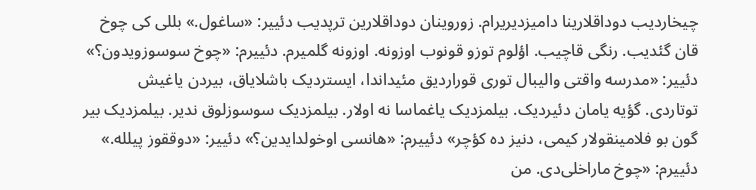چیخاردیب دوداقلارینا دامیزدیریرام. زوروینان دوداقلارین ترپدیب دئییر: «ساغول.» بللی کی چوخ قان گئدیب. رنگی قاچیب. اؤلوم توزو قونوب اوزونه. اوزونه گلمیرم. دئییرم: «چوخ سوسوزویدون؟» دئییر: «مدرسه واقتی والیبال توری قوراردیق مئیداندا، ایستردیک باشلایاق، بیردن یاغیش توتاردی. گؤیه یامان دئیردیک. بیلمزدیک یاغماسا نه اولار. بیلمزدیک سوسوزلوق ندیر. بیلمزدیک بیر گون بو فلامینقولار کیمی، دنیز ده کؤچر» دئییرم: «هانسی اوخولدایدین؟» دئییر: «دوققوز پیلله.» دئییرم: «چوخ ماراخلی‌دی. من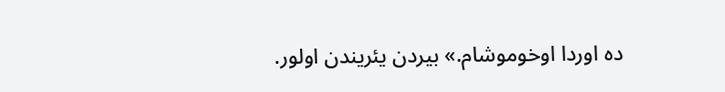ده اوردا اوخوموشام.» بیردن یئریندن اولور.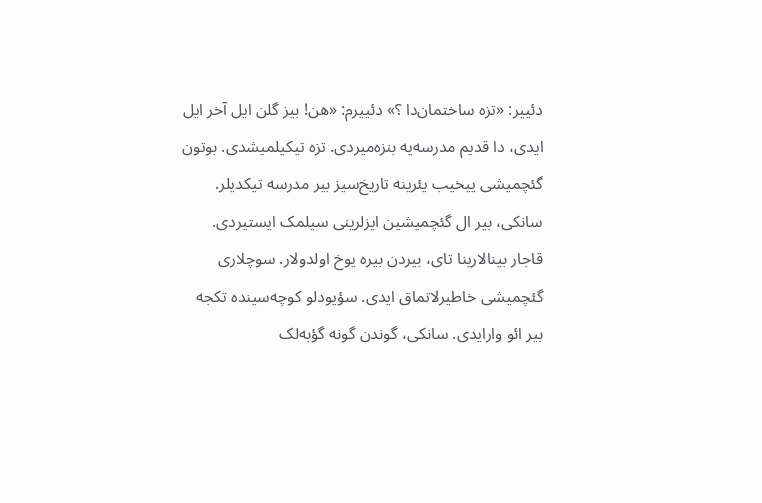دئییر: «تزه ساختمان‌دا ؟» دئییرم: «هن! بیز گلن ایل آخر ایل ایدی، دا قدیم مدرسه‌یه بنزه‌میردی. تزه تیکیلمیشدی. بوتون گئچمیشی ییخیب یئرینه تاریخ‌سیز بیر مدرسه تیکدیلر. سانکی، بیر ال گئچمیشین ایزلرینی ‌سیلمک ایستیردی. قاجار بینالارینا تای، بیردن بیره یوخ اولدولار. سوچلاری گئچمیشی خاطیرلاتماق ایدی. سؤیودلو کوچه‌سینده تکجه بیر ائو وارایدی. سانکی، گوندن گونه گؤبه‌لک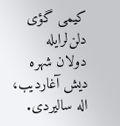کیمی گؤی دلن‌لرایله دولان شهره‌ دیش آغاردیب، اله سالیردی.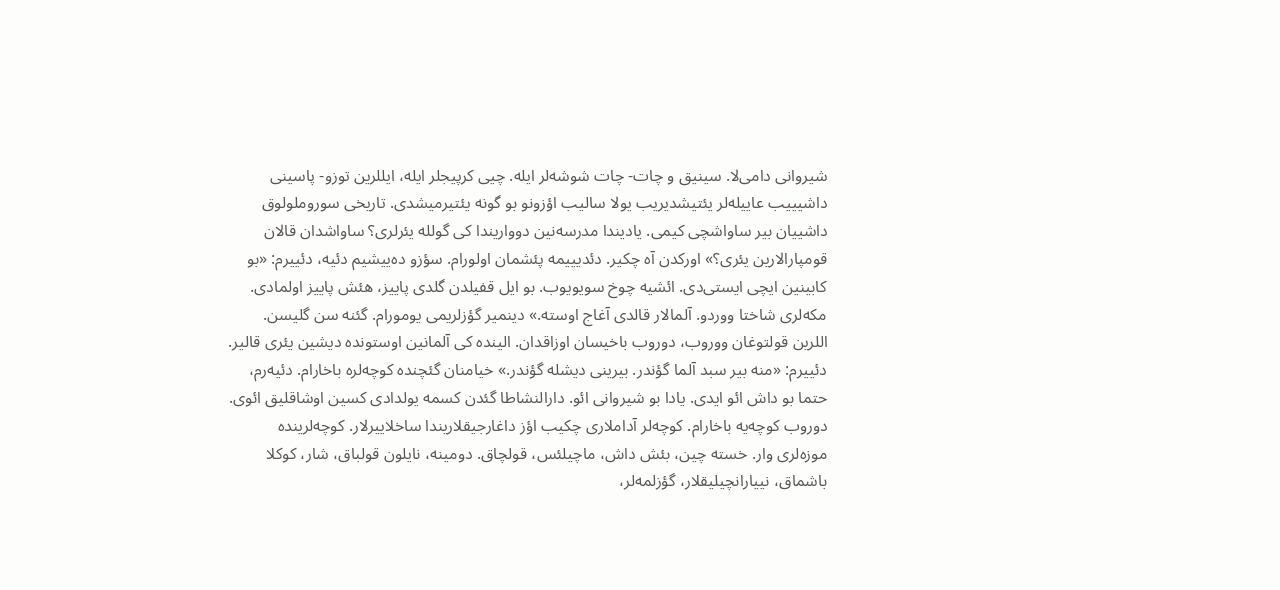شیروانی دامی‌لا. سینیق و چات- چات شوشه‌لر ایله. چیی کرپیجلر ایله، ایللرین توزو- پاسینی داشیییب عاییله‌لر یئتیشدیریب یولا سالیب اؤزونو بو گونه یئتیرمیشدی. تاریخی سوروملولوق داشییان بیر ساواشچی کیمی. یادیندا مدرسه‌نین دوواریندا کی گولله یئرلری؟ ساواشدان قالان قومپارالارین یئری؟» اورکدن آه چکیر. دئدیییمه پئشمان اولورام. سؤزو ده‌ییشیم دئیه، دئییرم: «بو کابینین ایچی ایستی‌دی. ائشیه چوخ سویویوب. بو ایل قفیلدن گلدی پاییز، هئش پاییز اولمادی. مکه‌لری شاختا ووردو. آلمالار قالدی آغاج اوسته.» دینمیر گؤزلریمی یومورام. گئنه سن گلیسن. اللرین قولتوغان ووروب، دوروب باخیسان اوزاقدان. الینده کی آلمانین اوستونده ‌دیشین یئری قالیر. دئییرم: «منه بیر سبد آلما گؤندر. بیرینی ‌دیشله گؤندر.» خیامنان گئچنده کوچه‌لره باخارام. دئیه‌رم، حتما بو داش ائو ایدی. یادا بو شیروانی ائو. دارالنشاطا گئدن کسمه یولدادی کسین اوشاقلیق ائوی. دوروب کوچه‌یه باخارام. کوچه‌لر آداملاری چکیب اؤز داغارجیقلاریندا ساخلاییرلار. کوچه‌لرینده موزه‌لری وار. خسته چین، بئش داش، ماچیلئس، قولچاق. دومینه، نایلون قولباق، شار، کوکلا باشماق، نییارانچیلیقلار، گؤزلمه‌لر،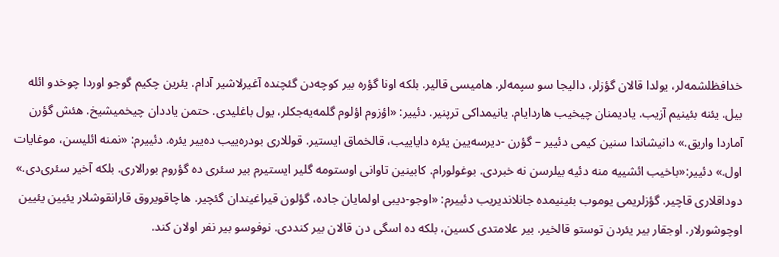خدافظلشمه‌لر، یولدا قالان گؤزلر، دالیجا سو سپمه‌لر. هامیسی قالیر. بلکه اونا گؤره بیر کوچه‌دن گئچنده آغیرلاشیر آدام. یئرین چکیم گوجو اوردا چوخدو ائله بیل. یئنه بئینیم آزیب. یادیمنان چیخیب هاردایام. یانیمداکی ترپنیر. دئییر: «اؤزوم اؤلوم گلمه‌یه‌جکلر، یول باغلیدی. حتمن یاددان چیخمیشیخ. هئش گؤرن آماردا واریق.» دانیشاندا سنین کیمی دئییر – گؤرن -دیرسه‌یین یئره دایاییب، قالخماق ایستیر. قوللاری بودره‌ییب ده‌ییر یئره. دئییرم: «نمنه ائلیسن، موغایات اول.» دئییر:«باخیب ائشییه منه دئیه بیلرسن نه خبردی. بوغولورام. کابینین تاوانی اوستومه گلیر ایستیرم بیر سئری ده گؤروم بورالاری. بلکه آخیر سئری‌دی.» دوداقلاری قاچیر. گؤزلریمی یوموب بئینیمده جانلاندیریب دئییرم: «اوجو-دیبی اولمایان جاده، گؤلون قیراغیندان گئچیر. هاچاقویروق قارانقوشلار یئیین یئیین اوچوشورلار. اوجقار بیر یئردن توستو قالخیر. بیر علامتدی کسین، بلکه ده اسگی دن قالان بیر کنددی. نوفوسو بیر نفر اولان کند.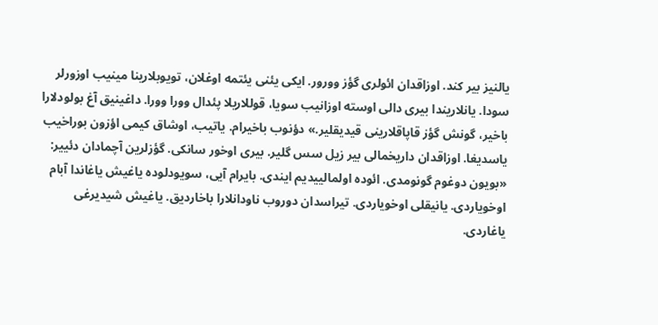یالنیز بیر کند. اوزاقدان ائولری گؤز وورور. ایکی یئنی یئتمه اوغلان، تویوبلارینا مینیب اوزورلر سودا. یانلاریندا بیری دالی اوسته اوزانیب سویا، قوللاریلا پئدال وورا وورا. داغینیق آغ بولودلارا باخیر، گونش گؤز قاپاقلارینی قیدیقلیر.» دؤنوب باخیرام. یاتیب، اوشاق کیمی اؤزون بوراخیب یاسدیغا. اوزاقدان داریخمالی بیر زیل سس گلیر. بیری اوخور سانکی. گؤزلرین آچمادان دئییر: «بویون دوغوم گونومدی. ائوده اولمالییدیم ایندی. بایرام آیی، سویودلوده یاغیش یاغاندا آبام اوخویاردی. یانیقلی اوخویاردی. تیراسدان دوروب ناودانلارا باخاردیق. یاغیش شیدیرغی یاغاردی.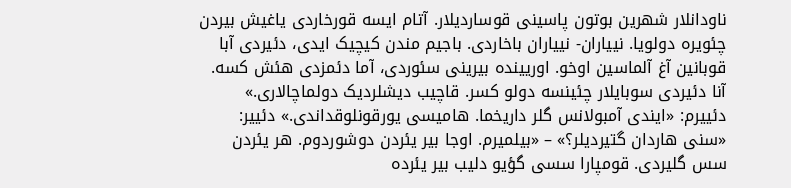ناودانلار شهرین بوتون پاسینی قوساردیلار. آتام ایسه قورخاردی یاغیش بیردن چئویره دولویا. نییاران- نییاران باخاردی. باجیم مندن کیچیک ایدی، دئیردی آبا قوبانین آغ آلماسین اوخو. اوریینده بیرینی سئوردی، آما دئمزدی هئش کسه. آنا دئیردی سوبایلار چئینسه دولو کسر. قاچیب ‌دیشلردیک دولماچالاری.»
دئییرم: «ایندی آمبولانس گلر داریخما. هامیسی یورقونلوقداندی.» دئییر: «سنی هاردان گتیردیلر؟» – «بیلمیرم. اوجا بیر یئردن دوشوردوم. هر یئردن سس گلیردی. قومپارا سسی گؤیو دلیب بیر یئرده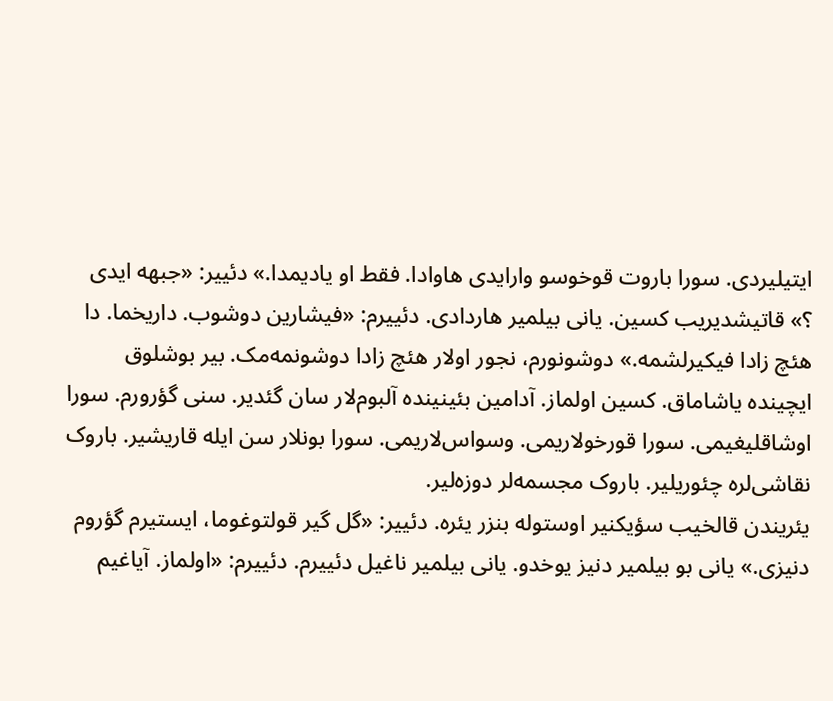ایتیلیردی. سورا باروت قوخوسو وارایدی هاوادا. فقط او یادیمدا.» دئییر: «جبهه ایدی ؟» قاتیشدیریب کسین. یانی بیلمیر هاردادی. دئییرم: «فیشارین دوشوب. داریخما. دا هئچ زادا فیکیرلشمه.» دوشونورم، نجور اولار هئچ زادا دوشونمه‌مک. بیر بوشلوق ایچینده یاشاماق. کسین اولماز. آدامین بئینینده آلبوم‌لار سان گئدیر. سنی گؤرورم. سورا اوشاقلیغیمی. سورا قورخولاریمی. وسواس‌لاریمی. سورا بونلار سن ایله قاریشیر. باروک نقاشی‌لره چئوریلیر. باروک مجسمه‌لر دوزه‌لیر.
یئریندن قالخیب سؤیکنیر اوستوله بنزر یئره. دئییر: «گل گیر قولتوغوما، ایستیرم گؤروم دنیزی.» یانی بو بیلمیر دنیز یوخدو. یانی بیلمیر ناغیل دئییرم. دئییرم: «اولماز. آیاغیم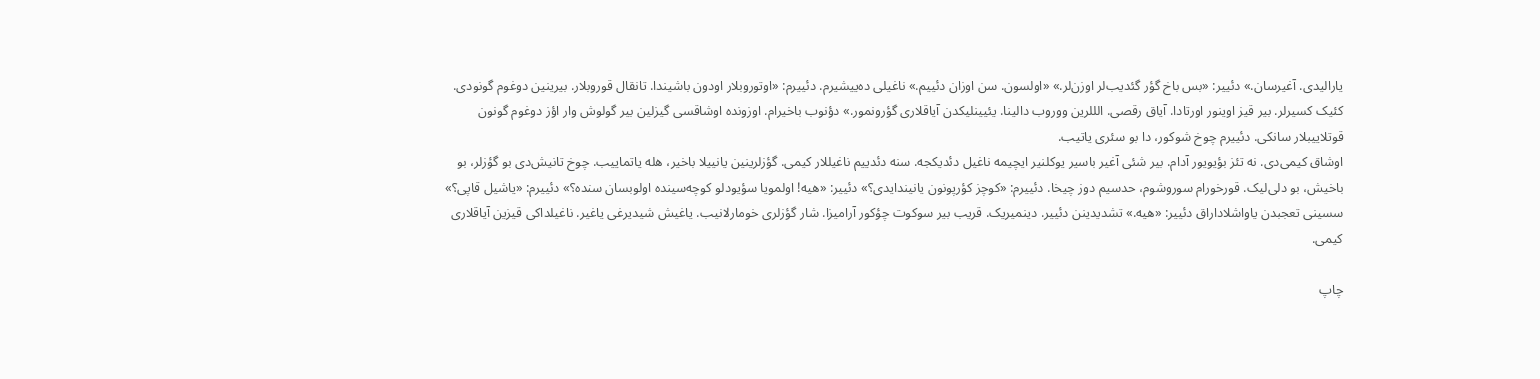یارالیدی. آغیرسان.» دئییر: «بس باخ گؤر گئدیب‌لر اوزن‌لر.» «اولسون. سن اوزان دئییم.» ناغیلی ده‌ییشیرم. دئییرم: «اوتوروبلار اودون باشیندا. تانقال قوروبلار. بیرینین دوغوم گونودی. کئیک کسیرلر. بیر قیز اوینور اورتادا. آیاق رقصی. الللرین ووروب دالینا. یئیینلیکدن آیاقلاری گؤرونمور.» دؤنوب باخیرام. اوزونده اوشاقسی گیزلین بیر گولوش وار اؤز دوغوم گونون قوتلاییبلار سانکی. دئییرم چوخ شوکور، دا بو سئری یاتیب.
اوشاق کیمی‌دی. نه تئز بؤیویور آدام. بیر شئی آغیر باسیر یوکلنیر ایچیمه ناغیل دئدیکجه. سنه دئدییم ناغیللار کیمی. گؤزلرینین یانییلا باخیر، هله یاتماییب. چوخ تانیش‌دی بو گؤزلر، بو باخیش، بو دلی‌لیک. قورخورام سوروشوم، حدسیم دوز چیخا. دئییرم: «کوچز کؤرپونون یانیندا‌یدی؟» دئییر: «هیه! اولمویا سؤیودلو کوچه‌سینده اولوبسان سنده؟» دئییرم: «یاشیل قاپی؟» سسینی تعجبدن یاواشلاداراق دئییر: «هیه.» تشدیدینن دئییر. دینمیریک. قریب بیر سوکوت چؤکور آرامیزا. شار گؤزلری خومارلانیب. یاغیش شیدیرغی یاغیر. ناغیلداکی قیزین آیاقلاری کیمی.

چاپ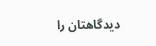دیدگاهتان را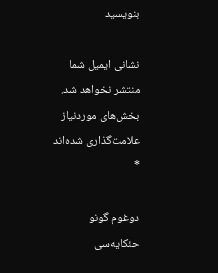بنویسید

نشانی ایمیل شما منتشر نخواهد شد. بخش‌های موردنیاز علامت‌گذاری شده‌اند *

دوغوم گونو حئکایه‌سی‌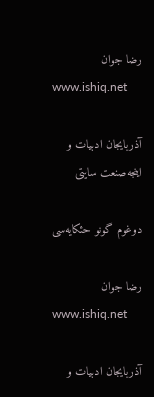رضا جوان
www.ishiq.net

آذربایجان ادبیات و اینجه‌صنعت سایتی

دوغوم گونو حئکایه‌سی‌

رضا جوان
www.ishiq.net

آذربایجان ادبیات و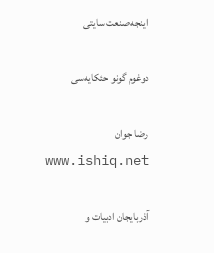اینجه‌صنعت سایتی

دوغوم گونو حئکایه‌سی‌

رضا جوان
www.ishiq.net

آذربایجان ادبیات و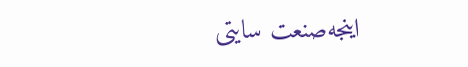اینجه‌صنعت سایتی